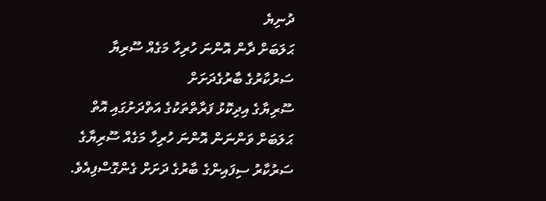ދުނިޔެ
ޙަލަބަށް ދާން އޮންނަ ހުރިހާ މަގެއް ސޫރިޔާ ސަރުކާރުގެ ބާރުގެދަށަށް
ސޫރިޔާގެ އިދިކޮޅު ފަރާތްތަކުގެ އަތްދަށުގައި އޮތް ޙަލަބަށް ވަންނަން އޮންނަ ހުރިހާ މަގެއް ސޫރިޔާގެ ސަރުކާރު ސިފައިންގެ ބާރުގެ ދަށަށް ގެންގޮސްފިއެވެ.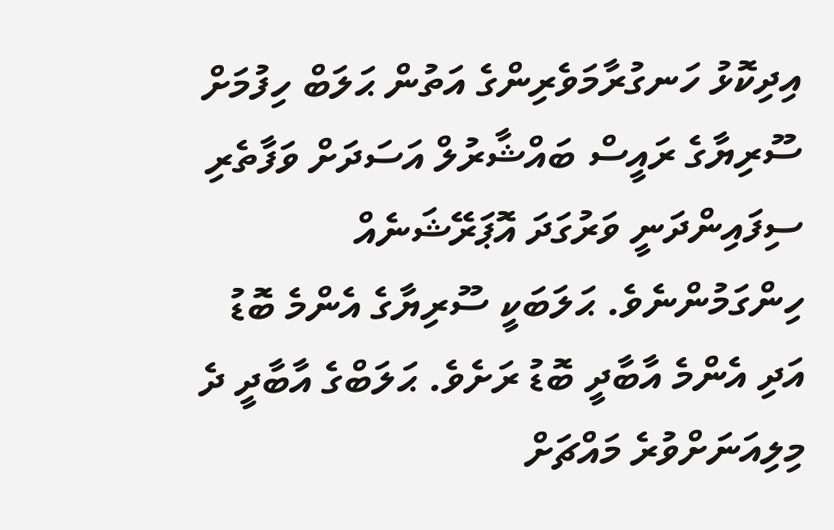އިދިކޮޅު ހަނގުރާމަވެރިންގެ އަތުން ޙަލަބް ހިފުމަށް ސޫރިޔާގެ ރައީސް ބައްޝާރުލް އަސަދަށް ވަފާތެރި ސިފައިންދަނީ ވަރުގަދަ އޮޕަރޭޝަނެއް ހިންގަމުންނެވެ. ޙަލަބަކީ ސޫރިޔާގެ އެންމެ ބޮޑު އަދި އެންމެ އާބާދީ ބޮޑު ރަށެވެ. ޙަލަބްގެ އާބާދީ ދެ މިލިއަނަށްވުރެ މައްޗަށް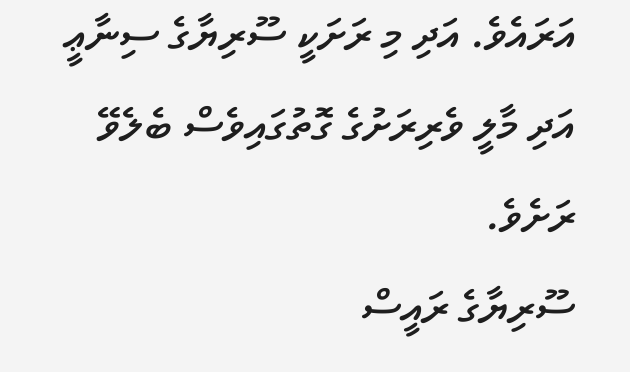އަރައެވެ. އަދި މި ރަށަކީ ސޫރިޔާގެ ސިނާޢީ އަދި މާލީ ވެރިރަށުގެ ގޮތުގައިވެސް ބެލެވޭ ރަށެވެ.
ސޫރިޔާގެ ރައީސް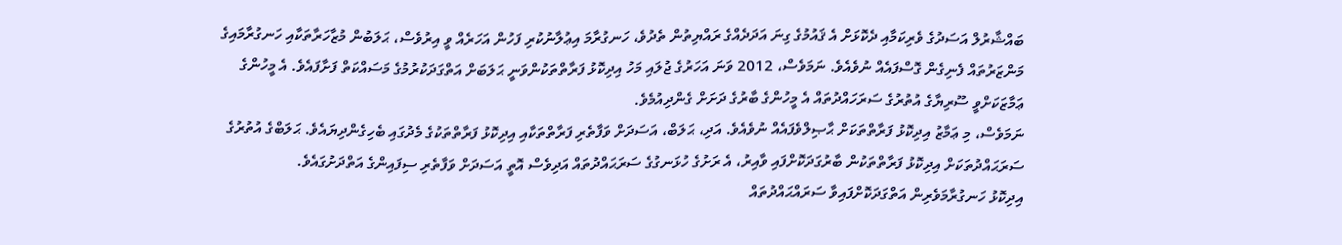ބައްޝާރުލް އަސަދުގެ ވެރިކަމާއި ދެކޮޅަށް އެ ޤައުމުގެ ގިނަ އަދަދެއްގެ ރައްޔިތުން ތެދުވެ، ހަނގުރާމަ އިޢުލާނުކުރި ފަހުން އަހަރެއް ވީ އިރުވެސް، ޙަލަބުން މުޒާހަރާތަކާއި ހަނގުރާމައިގެ މަންޒަރުތައް ފެނިގެން ގޮސްފައެއް ނުވެއެވެ. ނަމަވެސް، 2012 ވަނަ އަހަރުގެ ޖުލައި މަހު އިދިކޮޅު ފަރާތްތަކުންވަނީ ޙަލަބަށް އަތްގަދަކުރުމުގެ މަސައްކަތް ފަށާފައެވެ. އެ މީހުންގެ ޢަމާޒަކަށްވީ ސޫރިޔާގެ އުތުރުގެ ސަރަހައްދުތައް އެ މީހުންގެ ބާރުގެ ދަށަށް ގެންދިއުމެވެ.
ނަމަވެސް، މި ޢަމާޒު އިދިކޮޅު ފަރާތްތަކަށް ޙާޞިލްވެފައެއް ނުވެއެވެ. އަދި، ޙަލަބް، އަސަދަށް ވަފާތެރި ފަރާތްތަކާއި އިދިކޮޅު ފަރާތްތަކުގެ މެދުގައި ބެހިގެންދިޔައެވެ. ޙަލަބްގެ އުތުރުގެ ސަރަޙައްދުތަކަށް އިދިކޮޅު ފަރާތްތަކުން ބާރުގަދަކޮށްފައި ވާއިރު، އެ ރަށުގެ ހުޅަނގުގެ ސަރަޙައްދުތައް އަދިވެސް އޮތީ އަސަދަށް ވަފާތެރި ސިފައިންގެ އަތްދަށުގައެވެ.
އިދިކޮޅު ހަނގުރާމަވެރިން އަތްގަދަކޮށްފައިވާ ސަރައްޙައްދުތައް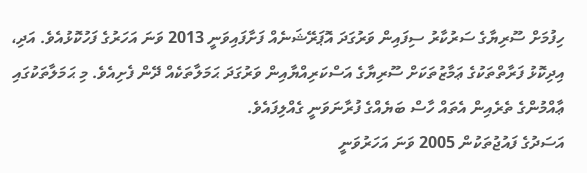ހިފުމަށް ސޫރިޔާގެ ސަރުކާރު ސިފައިން ވަރުގަދަ އޮޕަރޭޝަނެއް ފަށާފައިވަނީ 2013 ވަނަ އަހަރުގެ ފަހުކޮޅުއެވެ. އަދި، އިދިކޮޅު ފަރާތްތަކުގެ ޢަމާޒުތަކަށް ސޫރިޔާގެ އަސްކަރިއްޔާއިން ވަރުގަދަ ޙަމަލާތަކެއް ދޭން ފެށިއެވެ. މި ޙަމަލާތަކުގައި ޢާއްމުންގެ ތެރެއިން އެތައް ހާސް ބަޔެއްގެ ފުރާނަވަނީ ގެއްލިފައެވެ.
އަސަދުގެ ފައުޖުތަކުން 2005 ވަނަ އަހަރުވަނީ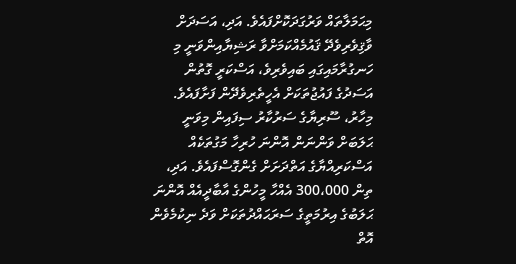މިޙަމަލާތައް ވަރުގަދަކޮށްފައެވެ. އަދި، އަސަދަށް ވާޤިވެރިވެދޭ ޤައުމެއްކަމަށްވާ ރަޝިޔާއިންވަނީ މި ހަނގުރާމައިގައި ބައިވެރިވެ، އަސްކަރީ ގޮތުން އަސަދުގެ ފައުޖުތަކަށް އެހީތެރިވެދޭން ފަށާފައެވެ. މިހާރު، ސޫރިޔާގެ ސަރުކާރު ސިފައިން މިވަނީ ޙަލަބަށް ވަންނަން އޮންނަ ހުރިހާ މަގުތަކެއް އަސްކަރިއްޔާގެ އަތްދަށަށް ގެންގޮސްފައެވެ. އަދި، ތިން 300،000 އެއްހާ މީހުންގެ އާބާދީއެއް އޮންނަ ޙަލަބުގެ އިރުމަތީގެ ސަރަޙައްދުތަކަށް ވަދެ ނިކުމެވެން އޮތް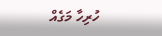ހުރިހާ މަގެއް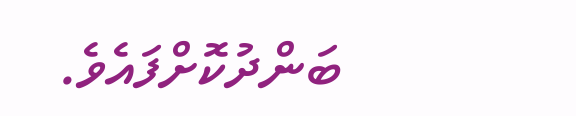ބަންދުކޮށްފައެވެ.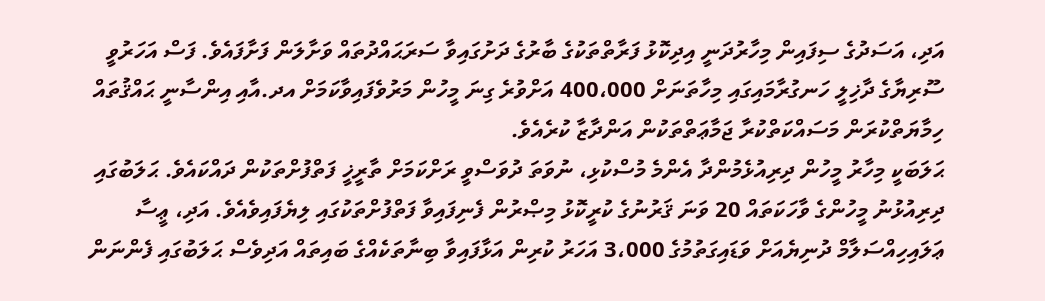އަދި، އަސަދުގެ ސިފައިން މިހާރުދަނީ އިދިކޮޅު ފަރާތްތަކުގެ ބާރުގެ ދަށުގައިވާ ސަރަޙައްދުތައް ވަށާލަން ފަށާފައެވެ. ފަސް އަހަރުވީ ސޫރިޔާގެ ދާޚިލީ ހަނގުރާމައިގައި މިހާތަނަށް 400،000 އަށްވުރެ ގިނަ މީހުން މަރުވެފައިވާކަމަށް އދ.އާއި އިންސާނީ ޙައްޤުތައް ހިމާޔަތްކުރަން މަސައްކަތްކުރާ ޖަމާޢަތްތަކުން އަންދާޒާ ކުރެއެވެ.
ޙަލަބަކީ މިހާރު މީހުން ދިރިއުޅެމުންދާ އެންމެ މުސްކުޅި، ނުވަތަ ދުވަސްވީ ރަށްކަމަށް ތާރީޚީ ފަތްފުށްތަކުން ދައްކައެވެ. ޙަލަބުގައި ދިރިއުޅުނު މީހުންގެ ވާހަކަތައް 20 ވަނަ ޤަރުނުގެ ކުރީކޮޅު މިޞްރުން ފެނިފައިވާ ފަތްފުށްތަކުގައި ލިޔެފައިވެއެވެ. އަދި، ޢީސާ ޢަލައިހިއްސަލާމް ދުނިޔެއަށް ވަޑައިގަތުމުގެ 3،000 އަހަރު ކުރިން އަޅާފައިވާ ބިނާތަކެއްގެ ބައިތައް އަދިވެސް ޙަލަބުގައި ފެންނަން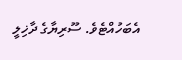އެބަހުއްޓެވެ. ސޫރިޔާގެ ދާޚިލީ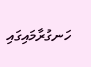ހަނގުރާމައިގައި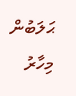ޙަލަބުން މިހާރު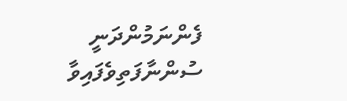ފެންނަމުންދަނީ ސުންނާފަތިވެފައިވާ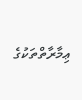ޢިމާރާތްތަކުގެ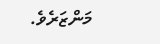މަންޒަރެވެ.